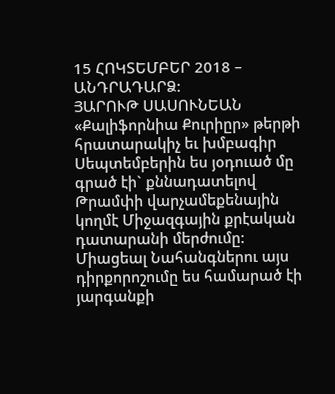15 ՀՈԿՏԵՄԲԵՐ 2018 – ԱՆԴՐԱԴԱՐՁ:
ՅԱՐՈՒԹ ՍԱՍՈՒՆԵԱՆ
«Քալիֆորնիա Քուրիըր» թերթի
հրատարակիչ եւ խմբագիր
Սեպտեմբերին ես յօդուած մը գրած էի` քննադատելով Թրամփի վարչամեքենային կողմէ Միջազգային քրէական դատարանի մերժումը: Միացեալ Նահանգներու այս դիրքորոշումը ես համարած էի յարգանքի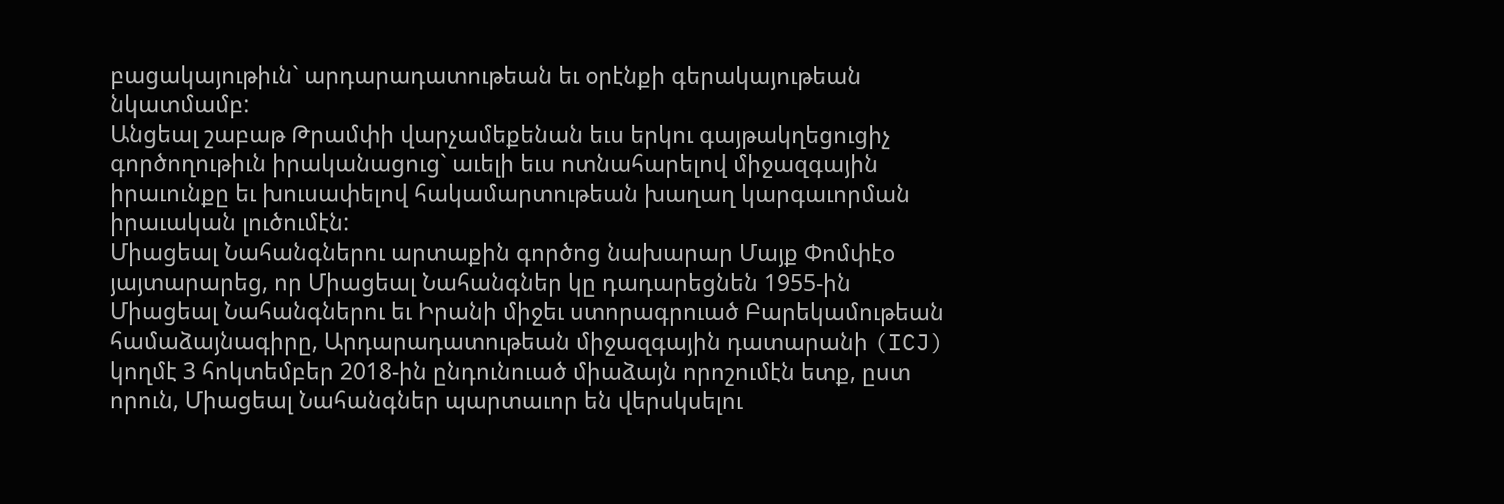բացակայութիւն` արդարադատութեան եւ օրէնքի գերակայութեան նկատմամբ:
Անցեալ շաբաթ Թրամփի վարչամեքենան եւս երկու գայթակղեցուցիչ գործողութիւն իրականացուց` աւելի եւս ոտնահարելով միջազգային իրաւունքը եւ խուսափելով հակամարտութեան խաղաղ կարգաւորման իրաւական լուծումէն:
Միացեալ Նահանգներու արտաքին գործոց նախարար Մայք Փոմփէօ յայտարարեց, որ Միացեալ Նահանգներ կը դադարեցնեն 1955-ին Միացեալ Նահանգներու եւ Իրանի միջեւ ստորագրուած Բարեկամութեան համաձայնագիրը, Արդարադատութեան միջազգային դատարանի (ICJ) կողմէ 3 հոկտեմբեր 2018-ին ընդունուած միաձայն որոշումէն ետք, ըստ որուն, Միացեալ Նահանգներ պարտաւոր են վերսկսելու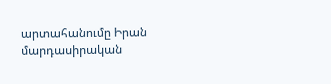արտահանումը Իրան մարդասիրական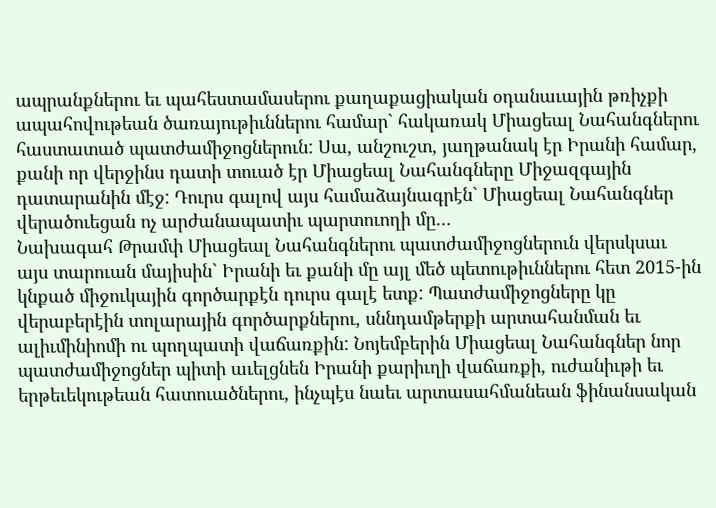ապրանքներու եւ պահեստամասերու քաղաքացիական օդանաւային թռիչքի ապահովութեան ծառայութիւններու համար` հակառակ Միացեալ Նահանգներու հաստատած պատժամիջոցներուն: Սա, անշուշտ, յաղթանակ էր Իրանի համար, քանի որ վերջինս դատի տուած էր Միացեալ Նահանգները Միջազգային դատարանին մէջ: Դուրս գալով այս համաձայնագրէն` Միացեալ Նահանգներ վերածուեցան ոչ արժանապատիւ պարտուողի մը…
Նախագահ Թրամփ Միացեալ Նահանգներու պատժամիջոցներուն վերսկսաւ այս տարուան մայիսին` Իրանի եւ քանի մը այլ մեծ պետութիւններու հետ 2015-ին կնքած միջուկային գործարքէն դուրս գալէ ետք: Պատժամիջոցները կը վերաբերէին տոլարային գործարքներու, սննդամթերքի արտահանման եւ ալիւմինիոմի ու պողպատի վաճառքին: Նոյեմբերին Միացեալ Նահանգներ նոր պատժամիջոցներ պիտի աւելցնեն Իրանի քարիւղի վաճառքի, ուժանիւթի եւ երթեւեկութեան հատուածներու, ինչպէս նաեւ արտասահմանեան ֆինանսական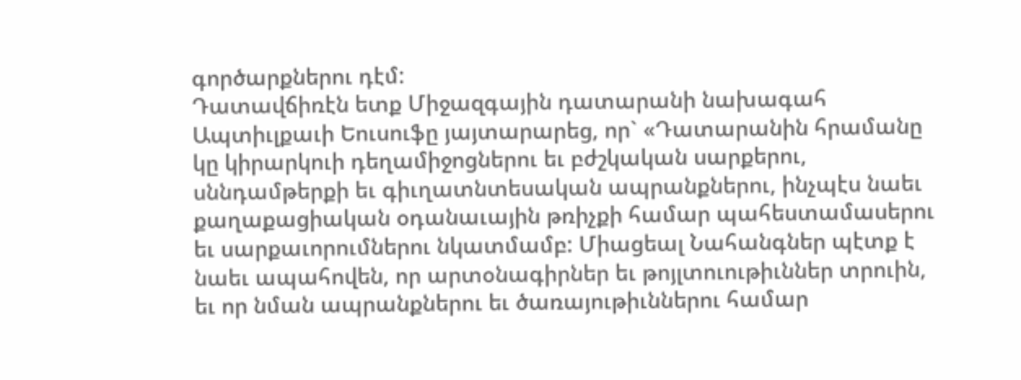գործարքներու դէմ:
Դատավճիռէն ետք Միջազգային դատարանի նախագահ Ապտիւլքաւի Եուսուֆը յայտարարեց, որ` «Դատարանին հրամանը կը կիրարկուի դեղամիջոցներու եւ բժշկական սարքերու, սննդամթերքի եւ գիւղատնտեսական ապրանքներու, ինչպէս նաեւ քաղաքացիական օդանաւային թռիչքի համար պահեստամասերու եւ սարքաւորումներու նկատմամբ: Միացեալ Նահանգներ պէտք է նաեւ ապահովեն, որ արտօնագիրներ եւ թոյլտուութիւններ տրուին, եւ որ նման ապրանքներու եւ ծառայութիւններու համար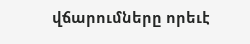վճարումները որեւէ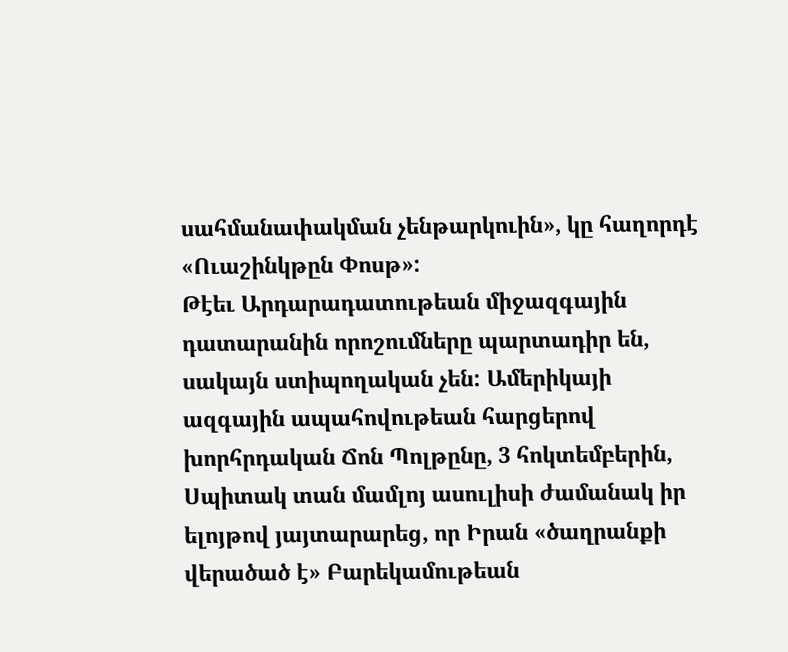սահմանափակման չենթարկուին», կը հաղորդէ «Ուաշինկթըն Փոսթ»:
Թէեւ Արդարադատութեան միջազգային դատարանին որոշումները պարտադիր են, սակայն ստիպողական չեն: Ամերիկայի ազգային ապահովութեան հարցերով խորհրդական Ճոն Պոլթընը, 3 հոկտեմբերին, Սպիտակ տան մամլոյ ասուլիսի ժամանակ իր ելոյթով յայտարարեց, որ Իրան «ծաղրանքի վերածած է» Բարեկամութեան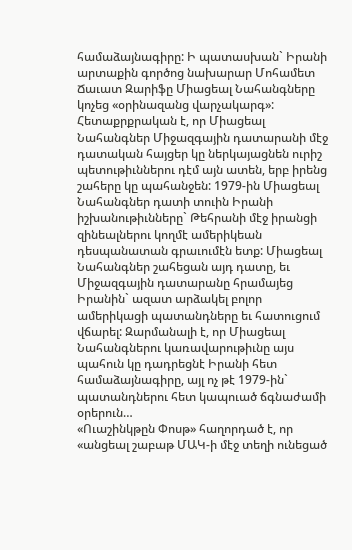համաձայնագիրը: Ի պատասխան` Իրանի արտաքին գործոց նախարար Մոհամետ Ճաւատ Զարիֆը Միացեալ Նահանգները կոչեց «օրինազանց վարչակարգ»:
Հետաքրքրական է, որ Միացեալ Նահանգներ Միջազգային դատարանի մէջ դատական հայցեր կը ներկայացնեն ուրիշ պետութիւններու դէմ այն ատեն, երբ իրենց շահերը կը պահանջեն: 1979-ին Միացեալ Նահանգներ դատի տուին Իրանի իշխանութիւնները` Թեհրանի մէջ իրանցի զինեալներու կողմէ ամերիկեան դեսպանատան գրաւումէն ետք: Միացեալ Նահանգներ շահեցան այդ դատը, եւ Միջազգային դատարանը հրամայեց Իրանին` ազատ արձակել բոլոր ամերիկացի պատանդները եւ հատուցում վճարել: Զարմանալի է, որ Միացեալ Նահանգներու կառավարութիւնը այս պահուն կը դադրեցնէ Իրանի հետ համաձայնագիրը, այլ ոչ թէ 1979-ին` պատանդներու հետ կապուած ճգնաժամի օրերուն…
«Ուաշինկթըն Փոսթ» հաղորդած է, որ «անցեալ շաբաթ ՄԱԿ-ի մէջ տեղի ունեցած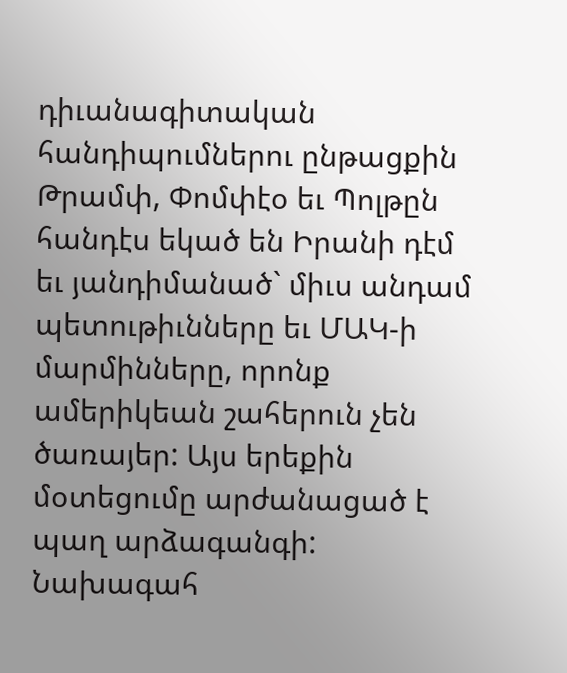դիւանագիտական հանդիպումներու ընթացքին Թրամփ, Փոմփէօ եւ Պոլթըն հանդէս եկած են Իրանի դէմ եւ յանդիմանած` միւս անդամ պետութիւնները եւ ՄԱԿ-ի մարմինները, որոնք ամերիկեան շահերուն չեն ծառայեր: Այս երեքին մօտեցումը արժանացած է պաղ արձագանգի: Նախագահ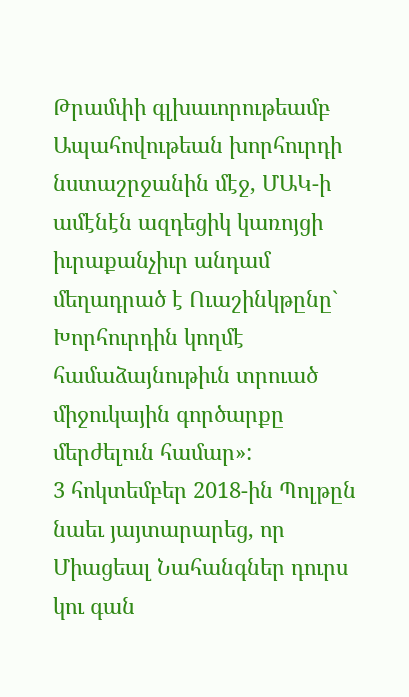Թրամփի գլխաւորութեամբ Ապահովութեան խորհուրդի նստաշրջանին մէջ, ՄԱԿ-ի ամէնէն ազդեցիկ կառոյցի իւրաքանչիւր անդամ մեղադրած է Ուաշինկթընը` Խորհուրդին կողմէ համաձայնութիւն տրուած միջուկային գործարքը մերժելուն համար»:
3 հոկտեմբեր 2018-ին Պոլթըն նաեւ յայտարարեց, որ Միացեալ Նահանգներ դուրս կու գան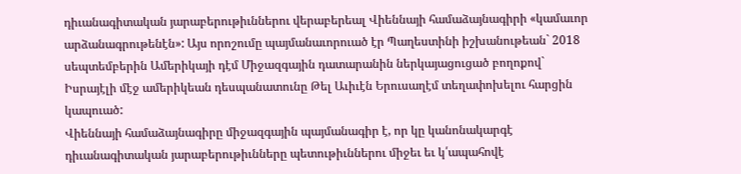դիւանագիտական յարաբերութիւններու վերաբերեալ Վիեննայի համաձայնագիրի «կամաւոր արձանագրութենէն»: Այս որոշումը պայմանաւորուած էր Պաղեստինի իշխանութեան` 2018 սեպտեմբերին Ամերիկայի դէմ Միջազգային դատարանին ներկայացուցած բողոքով` Իսրայէլի մէջ ամերիկեան դեսպանատունը Թել Աւիւէն Երուսաղէմ տեղափոխելու հարցին կապուած:
Վիեննայի համաձայնագիրը միջազգային պայմանագիր է, որ կը կանոնակարգէ դիւանագիտական յարաբերութիւնները պետութիւններու միջեւ եւ կ՛ապահովէ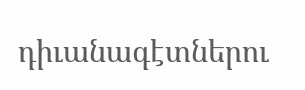դիւանագէտներու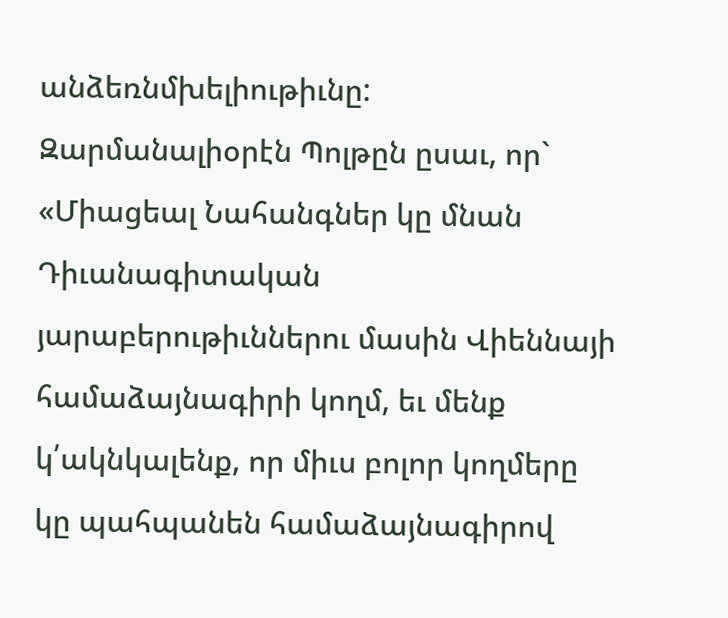անձեռնմխելիութիւնը: Զարմանալիօրէն Պոլթըն ըսաւ, որ` «Միացեալ Նահանգներ կը մնան Դիւանագիտական յարաբերութիւններու մասին Վիեննայի համաձայնագիրի կողմ, եւ մենք կ՛ակնկալենք, որ միւս բոլոր կողմերը կը պահպանեն համաձայնագիրով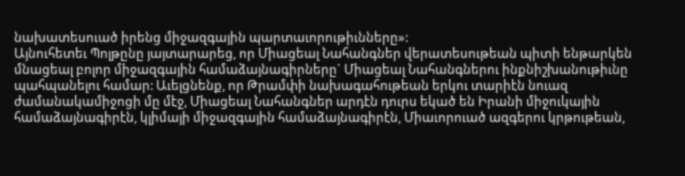նախատեսուած իրենց միջազգային պարտաւորութիւնները»:
Այնուհետեւ Պոլթընը յայտարարեց, որ Միացեալ Նահանգներ վերատեսութեան պիտի ենթարկեն մնացեալ բոլոր միջազգային համաձայնագիրները` Միացեալ Նահանգներու ինքնիշխանութիւնը պահպանելու համար: Աւելցնենք, որ Թրամփի նախագահութեան երկու տարիէն նուազ ժամանակամիջոցի մը մէջ, Միացեալ Նահանգներ արդէն դուրս եկած են Իրանի միջուկային համաձայնագիրէն, կլիմայի միջազգային համաձայնագիրէն, Միաւորուած ազգերու կրթութեան,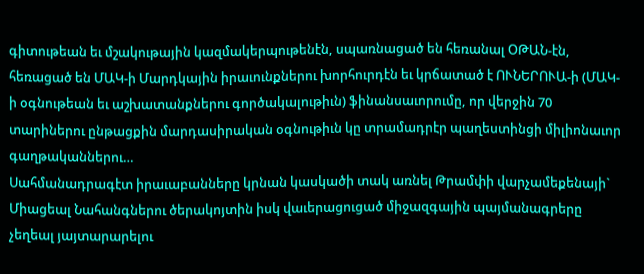գիտութեան եւ մշակութային կազմակերպութենէն, սպառնացած են հեռանալ ՕԹԱՆ-էն, հեռացած են ՄԱԿ-ի Մարդկային իրաւունքներու խորհուրդէն եւ կրճատած է ՈՒՆԵՐՈՒԱ-ի (ՄԱԿ-ի օգնութեան եւ աշխատանքներու գործակալութիւն) ֆինանսաւորումը, որ վերջին 70 տարիներու ընթացքին մարդասիրական օգնութիւն կը տրամադրէր պաղեստինցի միլիոնաւոր գաղթականներու…
Սահմանադրագէտ իրաւաբանները կրնան կասկածի տակ առնել Թրամփի վարչամեքենայի` Միացեալ Նահանգներու ծերակոյտին իսկ վաւերացուցած միջազգային պայմանագրերը չեղեալ յայտարարելու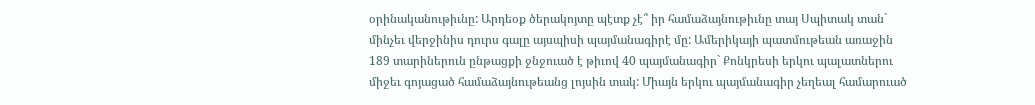օրինականութիւնը: Արդեօք ծերակոյտը պէտք չէ՞ իր համաձայնութիւնը տայ Սպիտակ տան` մինչեւ վերջինիս դուրս գալը այսպիսի պայմանագիրէ մը: Ամերիկայի պատմութեան առաջին 189 տարիներուն ընթացքի ջնջուած է թիւով 40 պայմանագիր` Քոնկրեսի երկու պալատներու միջեւ գոյացած համաձայնութեանց լոյսին տակ: Միայն երկու պայմանագիր չեղեալ համարուած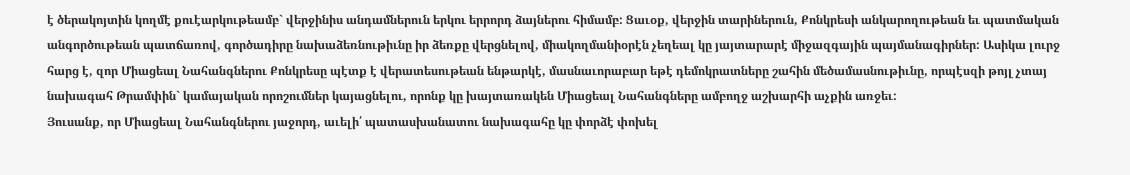է ծերակոյտին կողմէ քուէարկութեամբ` վերջինիս անդամներուն երկու երրորդ ձայներու հիմամբ: Ցաւօք, վերջին տարիներուն, Քոնկրեսի անկարողութեան եւ պատմական անգործութեան պատճառով, գործադիրը նախաձեռնութիւնը իր ձեռքը վերցնելով, միակողմանիօրէն չեղեալ կը յայտարարէ միջազգային պայմանագիրներ: Ասիկա լուրջ հարց է, զոր Միացեալ Նահանգներու Քոնկրեսը պէտք է վերատեսութեան ենթարկէ, մասնաւորաբար եթէ դեմոկրատները շահին մեծամասնութիւնը, որպէսզի թոյլ չտայ նախագահ Թրամփին` կամայական որոշումներ կայացնելու, որոնք կը խայտառակեն Միացեալ Նահանգները ամբողջ աշխարհի աչքին առջեւ:
Յուսանք, որ Միացեալ Նահանգներու յաջորդ, աւելի՛ պատասխանատու նախագահը կը փորձէ փոխել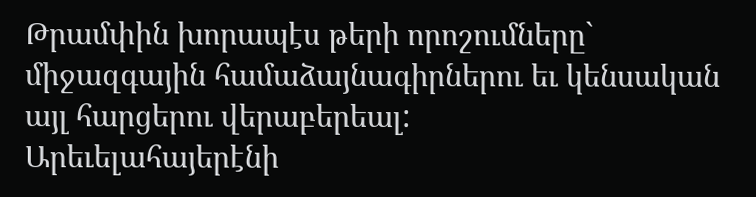Թրամփին խորապէս թերի որոշումները` միջազգային համաձայնագիրներու եւ կենսական այլ հարցերու վերաբերեալ:
Արեւելահայերէնի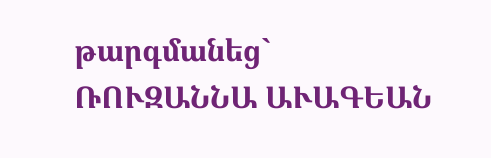թարգմանեց`
ՌՈՒԶԱՆՆԱ ԱՒԱԳԵԱՆ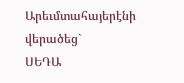Արեւմտահայերէնի վերածեց`
ՍԵԴԱ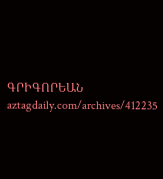ԳՐԻԳՈՐԵԱՆ
aztagdaily.com/archives/412235